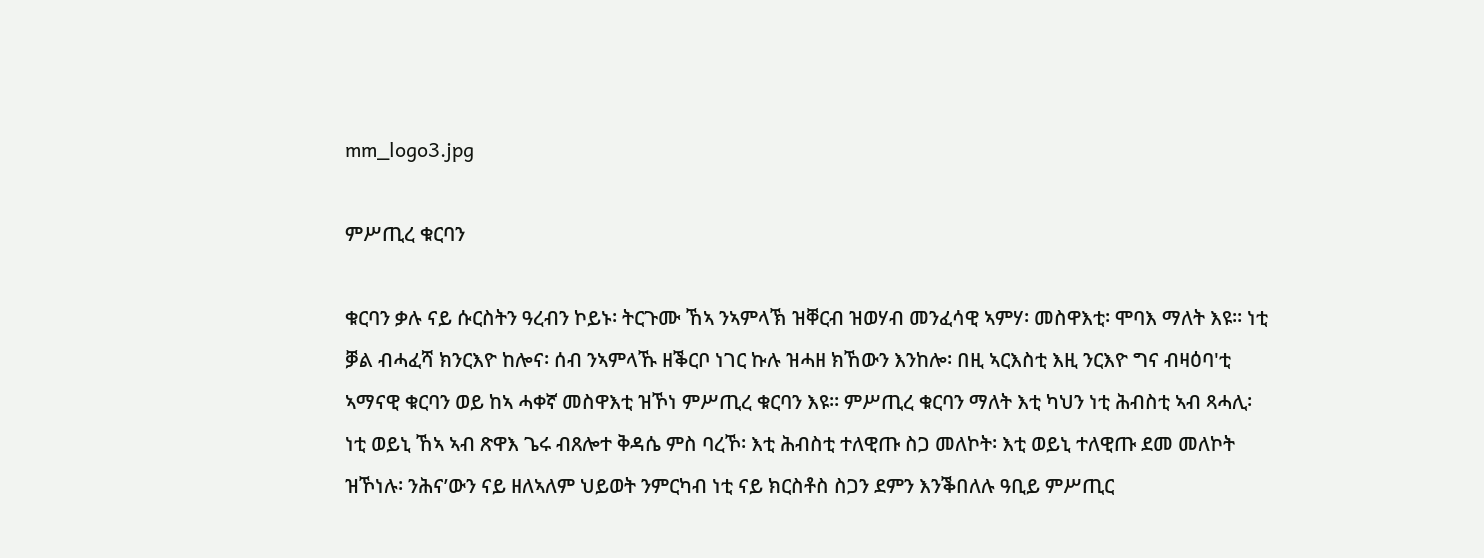mm_logo3.jpg

ምሥጢረ ቁርባን

ቁርባን ቃሉ ናይ ሱርስትን ዓረብን ኮይኑ፡ ትርጉሙ ኸኣ ንኣምላኽ ዝቐርብ ዝወሃብ መንፈሳዊ ኣምሃ፡ መስዋእቲ፡ ሞባእ ማለት እዩ። ነቲ ቓል ብሓፈሻ ክንርእዮ ከሎና፡ ሰብ ንኣምላኹ ዘቕርቦ ነገር ኩሉ ዝሓዘ ክኸውን እንከሎ፡ በዚ ኣርእስቲ እዚ ንርእዮ ግና ብዛዕባ'ቲ ኣማናዊ ቁርባን ወይ ከኣ ሓቀኛ መስዋእቲ ዝኾነ ምሥጢረ ቁርባን እዩ። ምሥጢረ ቁርባን ማለት እቲ ካህን ነቲ ሕብስቲ ኣብ ጻሓሊ፡ ነቲ ወይኒ ኸኣ ኣብ ጽዋእ ጌሩ ብጸሎተ ቅዳሴ ምስ ባረኾ፡ እቲ ሕብስቲ ተለዊጡ ስጋ መለኮት፡ እቲ ወይኒ ተለዊጡ ደመ መለኮት ዝኾነሉ፡ ንሕና’ውን ናይ ዘለኣለም ህይወት ንምርካብ ነቲ ናይ ክርስቶስ ስጋን ደምን እንቕበለሉ ዓቢይ ምሥጢር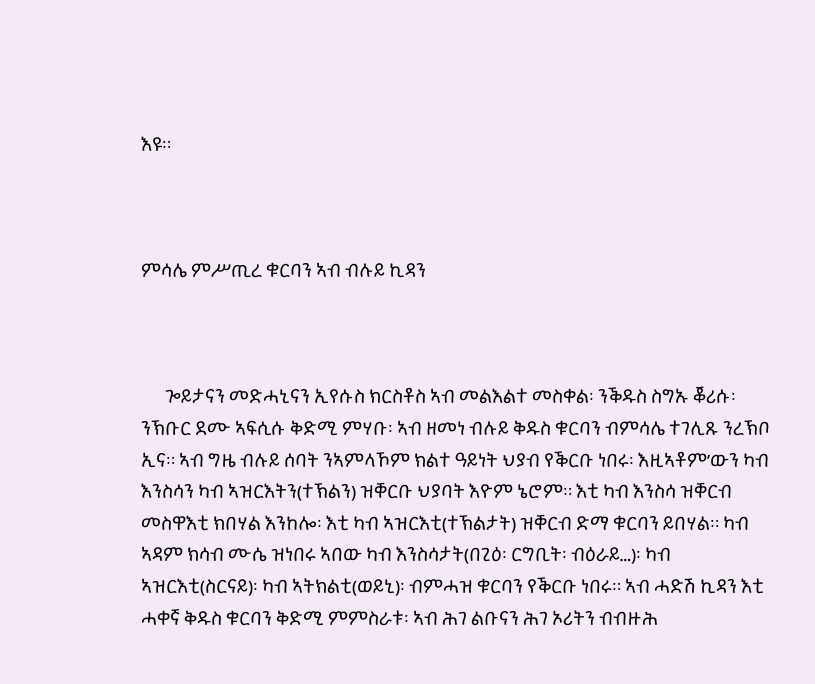እዩ።



ምሳሌ ምሥጢረ ቁርባን ኣብ ብሉይ ኪዳን



      ጐይታናን መድሓኒናን ኢየሱስ ክርስቶስ ኣብ መልእልተ መስቀል፡ ንቕዱስ ስግኡ ቖሪሱ፡ ንኽቡር ደሙ ኣፍሲሱ ቅድሚ ምሃቡ፡ ኣብ ዘመነ ብሉይ ቅዱስ ቁርባን ብምሳሌ ተገሊጹ ንረኽቦ ኢና። ኣብ ግዜ ብሉይ ሰባት ንኣምላኾም ክልተ ዓይነት ህያብ የቕርቡ ነበሩ፡ እዚኣቶም’ውን ካብ እንስሳን ካብ ኣዝርእትን(ተኽልን) ዝቐርቡ ህያባት እዮም ኔሮም። እቲ ካብ እንስሳ ዝቐርብ መስዋእቲ ክበሃል እንከሎ፡ እቲ ካብ ኣዝርእቲ(ተኽልታት) ዝቐርብ ድማ ቁርባን ይበሃል። ካብ ኣዳም ክሳብ ሙሴ ዝነበሩ ኣበው ካብ እንስሳታት(በጊዕ፡ ርግቢት፡ ብዕራይ…)፡ ካብ ኣዝርእቲ(ስርናይ)፡ ካብ ኣትክልቲ(ወይኒ)፡ ብምሓዝ ቁርባን የቕርቡ ነበሩ። ኣብ ሓድሽ ኪዳን እቲ ሓቀኛ ቅዱስ ቁርባን ቅድሚ ምምስራቱ፡ ኣብ ሕገ ልቡናን ሕገ ኦሪትን ብብዙሕ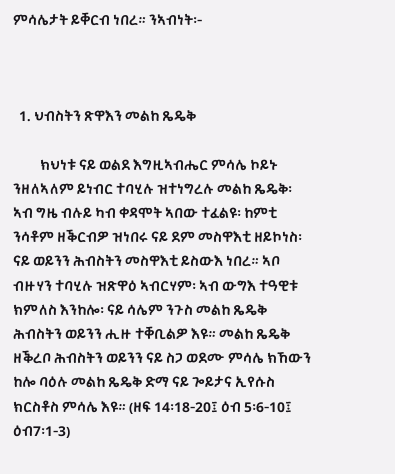ምሳሌታት ይቐርብ ነበረ። ንኣብነት፡-



  1. ህብስትን ጽዋእን መልከ ጼዴቅ

         ክህነቱ ናይ ወልደ እግዚኣብሔር ምሳሌ ኮይኑ ንዘለኣለም ይነብር ተባሂሉ ዝተነግረሉ መልከ ጼዴቅ፡ ኣብ ግዜ ብሉይ ካብ ቀዳሞት ኣበው ተፈልዩ፡ ከምቲ ንሳቶም ዘቕርብዎ ዝነበሩ ናይ ደም መስዋእቲ ዘይኮነስ፡ ናይ ወይንን ሕብስትን መስዋእቲ ይስውእ ነበረ። ኣቦ ብዙሃን ተባሂሉ ዝጽዋዕ ኣብርሃም፡ ኣብ ውግእ ተዓዊቱ ክምለስ እንከሎ፡ ናይ ሳሌም ንጉስ መልከ ጼዴቅ ሕብስትን ወይንን ሒዙ ተቐቢልዎ እዩ። መልከ ጼዴቅ ዘቕረቦ ሕብስትን ወይንን ናይ ስጋ ወደሙ ምሳሌ ክኸውን ከሎ ባዕሉ መልከ ጼዴቅ ድማ ናይ ጐይታና ኢየሱስ ክርስቶስ ምሳሌ እዩ። (ዘፍ 14፡18-20፤ ዕብ 5፡6-10፤ ዕብ7፡1-3)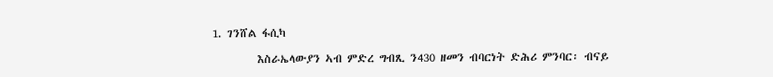1. ገንሸል ፋሲካ

         እስራኤላውያን ኣብ ምድረ ግብጺ ን430 ዘመን ብባርነት ድሕሪ ምንባር፡ ብናይ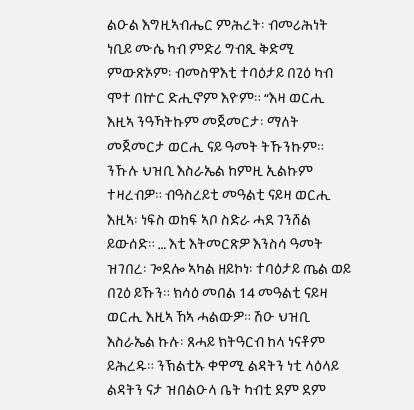ልዑል እግዚኣብሔር ምሕረት፡ ብመሪሕነት ነቢይ ሙሴ ካብ ምድሪ ግብጺ ቅድሚ ምውጽኦም፡ ብመስዋእቲ ተባዕታይ በጊዕ ካብ ሞተ በኵር ድሒኖም እዮም። “እዛ ወርሒ እዚኣ ንዓኻትኩም መጀመርታ፡ ማለት መጀመርታ ወርሒ ናይ ዓመት ትኹንኩም። ንኹሉ ህዝቢ እስራኤል ከምዚ ኢልኩም ተዛረብዎ። ብዓስረይቲ መዓልቲ ናይዛ ወርሒ እዚኣ፡ ነፍስ ወከፍ ኣቦ ስድራ ሓደ ገንሸል ይውሰድ። … እቲ እትመርጽዎ እንስሳ ዓመት ዝገበረ፡ ጐደሎ ኣካል ዘይኮነ፡ ተባዕታይ ጤል ወይ በጊዕ ይኹን። ክሳዕ መበል 14 መዓልቲ ናይዛ ወርሒ እዚኣ ኸኣ ሓልውዎ። ሽዑ ህዝቢ እስራኤል ኩሉ፡ ጸሓይ ክትዓርብ ከላ ነናቶም ይሕረዱ። ንኽልቲኡ ቀዋሚ ልዳትን ነቲ ላዕላይ ልዳትን ናታ ዝበልዑላ ቤት ካብቲ ደም ደም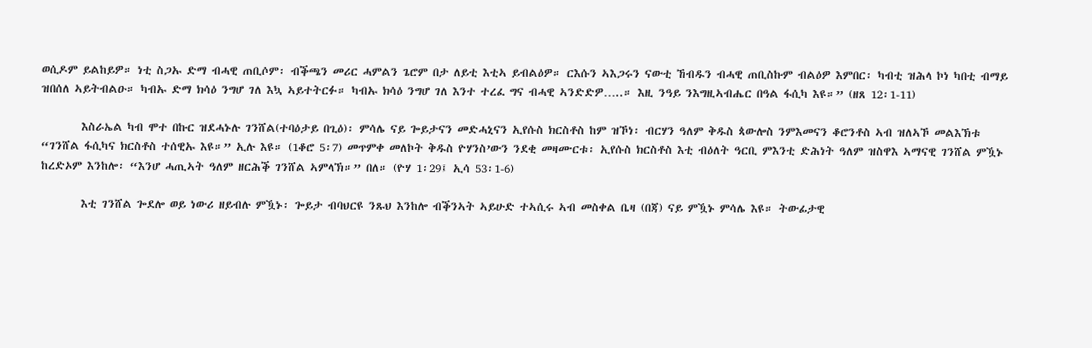ወሲዶም ይልከይዎ። ነቲ ስጋኡ ድማ ብሓዊ ጠቢሶም፡ ብቕጫን መሪር ሓምልን ጌሮም በታ ለይቲ እቲኣ ይብልዕዎ። ርእሱን ኣእጋሩን ናውቲ ኸብዱን ብሓዊ ጠቢስኩም ብልዕዎ እምበር፡ ካብቲ ዝሕላ ኮነ ካበቲ ብማይ ዝበሰለ ኣይትብልዑ። ካብኡ ድማ ክሳዕ ንግሆ ገለ እኳ ኣይተትርፉ። ካብኡ ክሳዕ ንግሆ ገለ እንተ ተረፈ ግና ብሓዊ ኣንድድዎ…..። እዚ ንዓይ ንእግዚኣብሔር በዓል ፋሲካ እዩ።” (ዘጸ 12፡1-11)

        እስራኤል ካብ ሞተ በኩር ዝደሓኑሉ ገንሸል(ተባዕታይ በጊዕ)፡ ምሳሌ ናይ ጐይታናን መድሓኒናን ኢየሱስ ክርስቶስ ከም ዝኾነ፡ ብርሃን ዓለም ቅዱስ ጳውሎስ ንምእመናን ቆሮንቶስ ኣብ ዝለኣኾ መልእኽቱ “ገንሸል ፋሲካና ክርስቶስ ተሰዊኡ እዩ።” ኢሉ እዩ። (1ቆሮ 5፡7) መጥምቀ መለኮት ቅዱስ ዮሃንስ’ውን ንደቂ መዛሙርቱ፡ ኢየሱስ ክርስቶስ እቲ ብዕለት ዓርቢ ምእንቲ ድሕነት ዓለም ዝስዋእ ኣማናዊ ገንሸል ምዃኑ ከረድኦም እንከሎ፡ “እንሆ ሓጢኣት ዓለም ዘርሕቕ ገንሸል ኣምላኽ።” በለ። (ዮሃ 1፡29፤ ኢሳ 53፡1-6)

        እቲ ገንሸል ጐደሎ ወይ ነውሪ ዘይብሉ ምዃኑ፡ ጐይታ ብባህርዩ ንጹህ እንከሎ ብቕንኣት ኣይሁድ ተኣሲሩ ኣብ መስቀል ቤዛ (በጃ) ናይ ምዃኑ ምሳሌ እዩ። ትውፊታዊ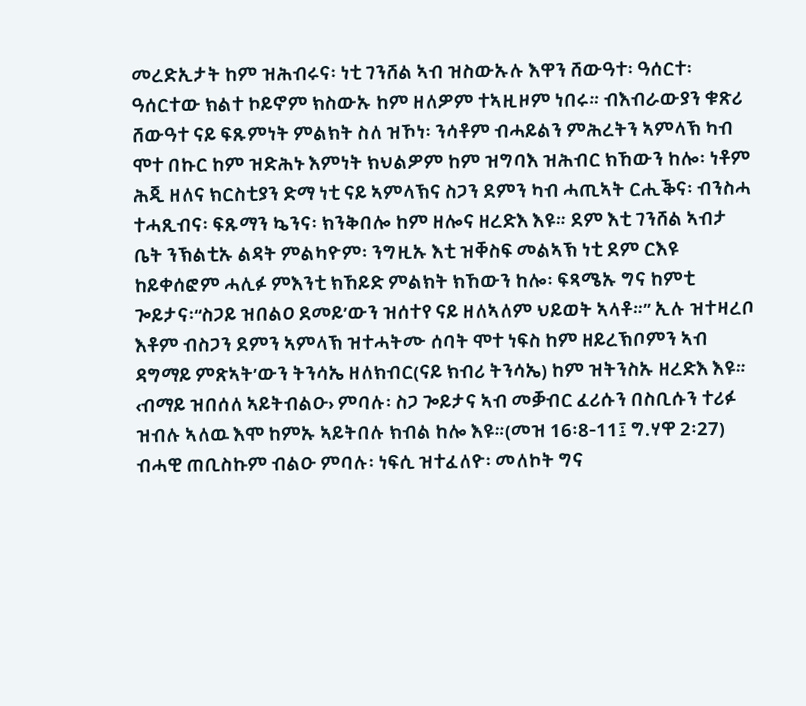መረድኢታት ከም ዝሕብሩና፡ ነቲ ገንሸል ኣብ ዝስውኡሉ እዋን ሸውዓተ፡ ዓሰርተ፡ ዓሰርተው ክልተ ኮይኖም ክስውኡ ከም ዘለዎም ተኣዚዞም ነበሩ። ብእብራውያን ቁጽሪ ሸውዓተ ናይ ፍጹምነት ምልክት ስለ ዝኾነ፡ ንሳቶም ብሓይልን ምሕረትን ኣምላኽ ካብ ሞተ በኩር ከም ዝድሕኑ እምነት ክህልዎም ከም ዝግባእ ዝሕብር ክኸውን ከሎ፡ ነቶም ሕጂ ዘለና ክርስቲያን ድማ ነቲ ናይ ኣምላኽና ስጋን ደምን ካብ ሓጢኣት ርሒቕና፡ ብንስሓ ተሓጺብና፡ ፍጹማን ኴንና፡ ክንቅበሎ ከም ዘሎና ዘረድእ እዩ። ደም እቲ ገንሸል ኣብታ ቤት ንኽልቲኡ ልዳት ምልካዮም፡ ንግዚኡ እቲ ዝቐስፍ መልኣኽ ነቲ ደም ርእዩ ከይቀሰፎም ሓሊፉ ምእንቲ ክኸይድ ምልክት ክኸውን ከሎ፡ ፍጻሜኡ ግና ከምቲ ጐይታና፡“ስጋይ ዝበልዐ ደመይ’ውን ዝሰተየ ናይ ዘለኣለም ህይወት ኣላቶ።” ኢሉ ዝተዛረቦ እቶም ብስጋን ደምን ኣምላኽ ዝተሓትሙ ሰባት ሞተ ነፍስ ከም ዘይረኽቦምን ኣብ ዳግማይ ምጽኣት’ውን ትንሳኤ ዘለክብር(ናይ ክብሪ ትንሳኤ) ከም ዝትንስኡ ዘረድእ እዩ። ‹ብማይ ዝበሰለ ኣይትብልዑ› ምባሉ፡ ስጋ ጐይታና ኣብ መቓብር ፈሪሱን በስቢሱን ተሪፉ ዝብሉ ኣለዉ እሞ ከምኡ ኣይትበሉ ክብል ከሎ እዩ።(መዝ 16፡8-11፤ ግ.ሃዋ 2፡27) ብሓዊ ጠቢስኩም ብልዑ ምባሉ፡ ነፍሲ ዝተፈለዮ፡ መለኮት ግና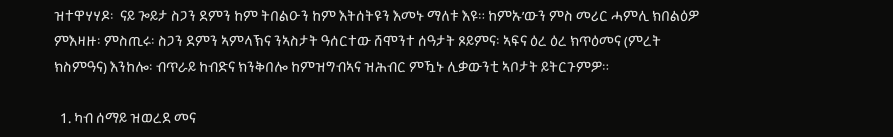ዝተዋሃሃዶ፡  ናይ ጐይታ ስጋን ደምን ከም ትበልዑን ከም እትሰትዩን እመኑ ማለቱ እዩ። ከምኡ’ውን ምስ መሪር ሓምሊ ክበልዕዎ ምእዛዙ፡ ምስጢሩ፡ ስጋን ደምን ኣምላኽና ንኣስታት ዓሰርተው ሸሞንተ ሰዓታት ጾይምና፡ ኣፍና ዕረ ዕረ ክጥዕመና (ምረት ክስምዓና) እንከሎ፡ ብጥራይ ከብድና ክንቅበሎ ከምዝግብኣና ዝሕብር ምዃኑ ሊቃውንቲ ኣቦታት ይትርጉምዎ።

  1. ካብ ሰማይ ዝወረደ መና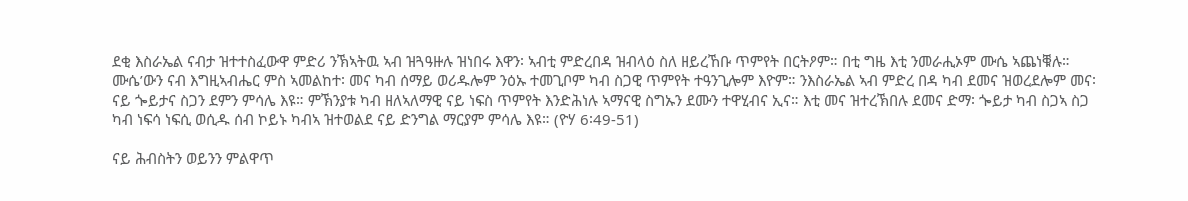ደቂ እስራኤል ናብታ ዝተተስፈውዋ ምድሪ ንኽኣትዉ ኣብ ዝጓዓዙሉ ዝነበሩ እዋን፡ ኣብቲ ምድረበዳ ዝብላዕ ስለ ዘይረኸቡ ጥምየት በርትዖም። በቲ ግዜ እቲ ንመራሒኦም ሙሴ ኣጨነቑሉ። ሙሴ’ውን ናብ እግዚኣብሔር ምስ ኣመልከተ፡ መና ካብ ሰማይ ወሪዱሎም ንዕኡ ተመጊቦም ካብ ስጋዊ ጥምየት ተዓንጊሎም እዮም። ንእስራኤል ኣብ ምድረ በዳ ካብ ደመና ዝወረደሎም መና፡ ናይ ጐይታና ስጋን ደምን ምሳሌ እዩ። ምኽንያቱ ካብ ዘለኣለማዊ ናይ ነፍስ ጥምየት እንድሕነሉ ኣማናዊ ስግኡን ደሙን ተዋሂብና ኢና። እቲ መና ዝተረኽበሉ ደመና ድማ፡ ጐይታ ካብ ስጋኣ ስጋ ካብ ነፍሳ ነፍሲ ወሲዱ ሰብ ኮይኑ ካብኣ ዝተወልደ ናይ ድንግል ማርያም ምሳሌ እዩ። (ዮሃ 6፡49-51)

ናይ ሕብስትን ወይንን ምልዋጥ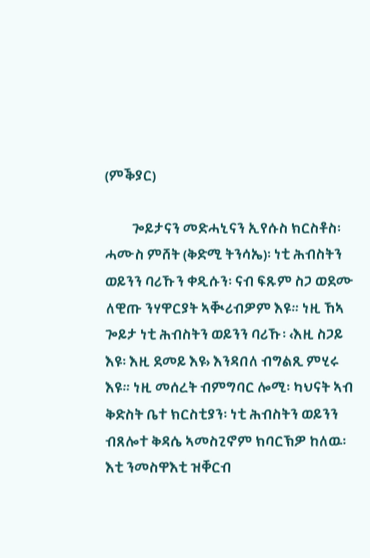(ምቕያር)

         ጐይታናን መድሓኒናን ኢየሱስ ክርስቶስ፡ ሓሙስ ምሸት (ቅድሚ ትንሳኤ)፡ ነቲ ሕብስትን ወይንን ባሪኹን ቀዲሱን፡ ናብ ፍጹም ስጋ ወደሙ ለዊጡ ንሃዋርያት ኣቚሪብዎም እዩ። ነዚ ኸኣ ጐይታ ነቲ ሕብስትን ወይንን ባሪኹ፡ ‹እዚ ስጋይ እዩ፡ እዚ ደመይ እዩ› እንዳበለ ብግልጺ ምሂሩ እዩ። ነዚ መሰረት ብምግባር ሎሚ፡ ካህናት ኣብ ቅድስት ቤተ ክርስቲያን፡ ነቲ ሕብስትን ወይንን ብጸሎተ ቅዳሴ ኣመስጊኖም ክባርኽዎ ከለዉ፡ እቲ ንመስዋእቲ ዝቐርብ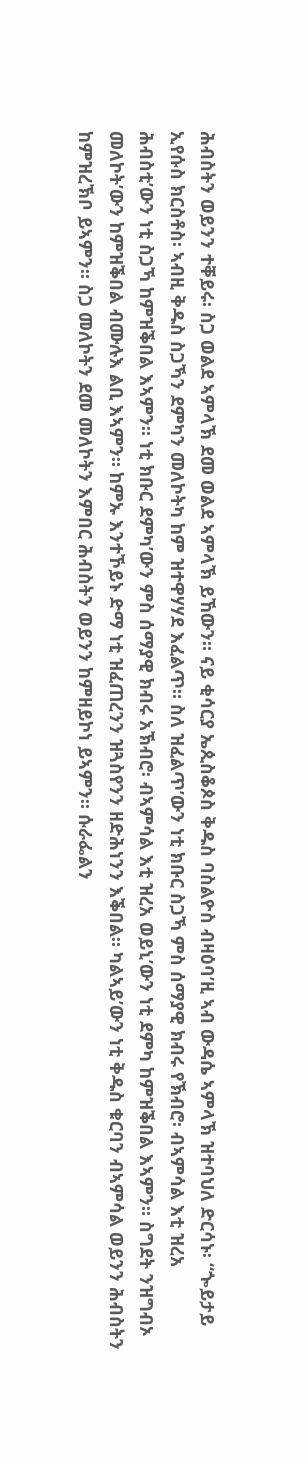ሕብስትን ወይንን ተቐይሩ፡ ስጋ ወልደ ኣምላኽ ደመ ወልደ ኣምላኽ ይኸውን። ናይ ቂሳርያ ኤጲስቆጶስ ቅዱስ ባስልዮስ ብዛዕባ’ዚ ኣብ ውዳሴ ኣምላኽ ዝተባህለ ድርሳኑ፡ “ጐይታይ ኢየሱስ ክርስቶስ፡ ኣብዚ ቅዱስ ስጋኻን ደምካን መለኮትካ ከም ዝተዋሃሃደ እፈልጥ። ስለ ዝፈልጥ’ውን ነቲ ክቡር ስጋኻ ምስ ሰማያዊ ክብሩ የኽብሮ፡ ብኣምሳል እቲ ዝረአ ሕብስቲ’ውን ነቲ ስጋኻ ከምዝቕበል እኣምን። ነቲ ክቡር ደምካ’ውን ምስ ሰማያዊ ክብሩ አኽብሮ፡ ብኣምሳል እቲ ዝረአ ወይኒ’ውን ነቲ ደምካ ከምዝቕበል እኣምን። ስግደት ንዝግብኦ መለኮት’ውን ከምዝቕበል ብሙሉእ ልቢ እኣምን። ከምኡ እንተኾይኑ ድማ ነቲ ዝፈጠረንን ዝጓስየንን ዘድሕነንን እቕበል። ካልኣይ’ውን ነቲ ቅዱስ ቁርባን ብኣምሳል ወይንን ሕብስትን ከምዝረኽቦ ይኣምን። ስጋ መለኮትን ደመ መለኮትን እምበር ሕብስትን ወይንን ከምዘይኮነ ይኣምን። ሱራፌልን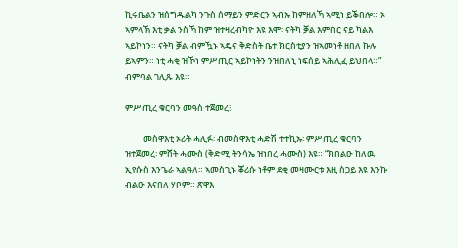ኪሩቤልን ዝሰግዱልካ ንጉስ ሰማይን ምድርን ኣብኡ ከምዘለኻ ኣሚነ ይቕበሎ። ኦ ኣምላኽ እቲ ቃል ንስኻ ከም ዝተዛረብካዮ እዩ እሞ፡ ናትካ ቓል እምበር ናይ ካልእ ኣይኮነን። ናትካ ቓል ብምዃኑ ኣዴና ቅድስት ቤተ ክርስቲያን ዝኣመነቶ ዘበለ ኩሉ ይኣምን። ነቲ ሓቂ ዝኾነ ምሥጢር ኣይኮነትን ንዝበለኒ ነፍሰይ ኣሕሊፈ ይህበላ።” ብምባል ገሊጹ እዩ።

ምሥጢረ ቁርባን መዓስ ተጀመረ፧

         መስዋእቲ ኦሪት ሓሊፉ፡ ብመስዋእቲ ሓድሽ ተተኪኡ፡ ምሥጢረ ቁርባን ዝተጀመረ፡ ምሸት ሓሙስ (ቅድሚ ትንሳኤ ዝነበረ ሓሙስ) እዩ። “ክበልዑ ከለዉ ኢየሱስ እንጌራ ኣልዓለ። ኣመስጊኑ ቖሪሱ ነቶም ደቂ መዛሙርቱ እዚ ስጋይ እዩ እንኩ ብልዑ እናበለ ሃቦም። ጽዋእ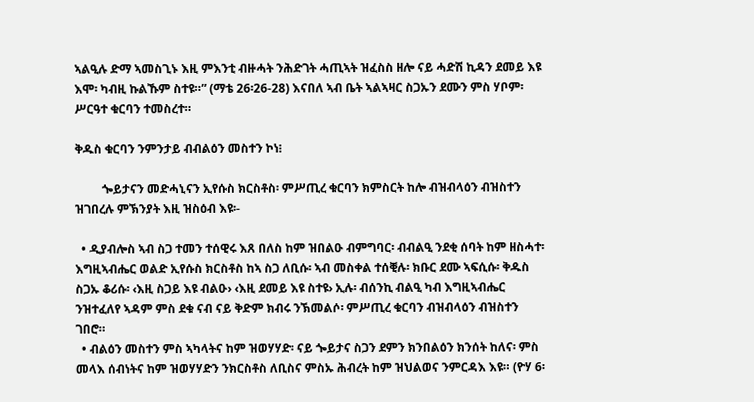ኣልዒሉ ድማ ኣመስጊኑ እዚ ምእንቲ ብዙሓት ንሕድገት ሓጢኣት ዝፈስስ ዘሎ ናይ ሓድሽ ኪዳን ደመይ እዩ እሞ፡ ካብዚ ኩልኹም ስተዩ።” (ማቴ 26፡26-28) እናበለ ኣብ ቤት ኣልኣዛር ስጋኡን ደሙን ምስ ሃቦም፡ ሥርዓተ ቁርባን ተመስረተ።

ቅዱስ ቁርባን ንምንታይ ብብልዕን መስተን ኮነ፧

         ጐይታናን መድሓኒናን ኢየሱስ ክርስቶስ፡ ምሥጢረ ቁርባን ክምስርት ከሎ ብዝብላዕን ብዝስተን ዝገበረሉ ምኽንያት እዚ ዝስዕብ እዩ፡-

  • ዲያብሎስ ኣብ ስጋ ተመን ተሰዊሩ እጸ በለስ ከም ዝበልዑ ብምግባር፡ ብብልዒ ንደቂ ሰባት ከም ዘስሓተ፡ እግዚኣብሔር ወልድ ኢየሱስ ክርስቶስ ከኣ ስጋ ለቢሱ፡ ኣብ መስቀል ተሰቒሉ፡ ክቡር ደሙ ኣፍሲሱ፡ ቅዱስ ስጋኡ ቆሪሱ፡ ‹እዚ ስጋይ እዩ ብልዑ› ‹እዚ ደመይ እዩ ስተዩ› ኢሉ፡ ብሰንኪ ብልዒ ካብ እግዚኣብሔር ንዝተፈለየ ኣዳም ምስ ደቁ ናብ ናይ ቅድም ክብሩ ንኽመልሶ፡ ምሥጢረ ቁርባን ብዝብላዕን ብዝስተን ገበሮ።
  • ብልዕን መስተን ምስ ኣካላትና ከም ዝወሃሃድ፡ ናይ ጐይታና ስጋን ደምን ክንበልዕን ክንሰት ከለና፡ ምስ መላእ ሰብነትና ከም ዝወሃሃድን ንክርስቶስ ለቢስና ምስኡ ሕብረት ከም ዝህልወና ንምርዳእ እዩ። (ዮሃ 6፡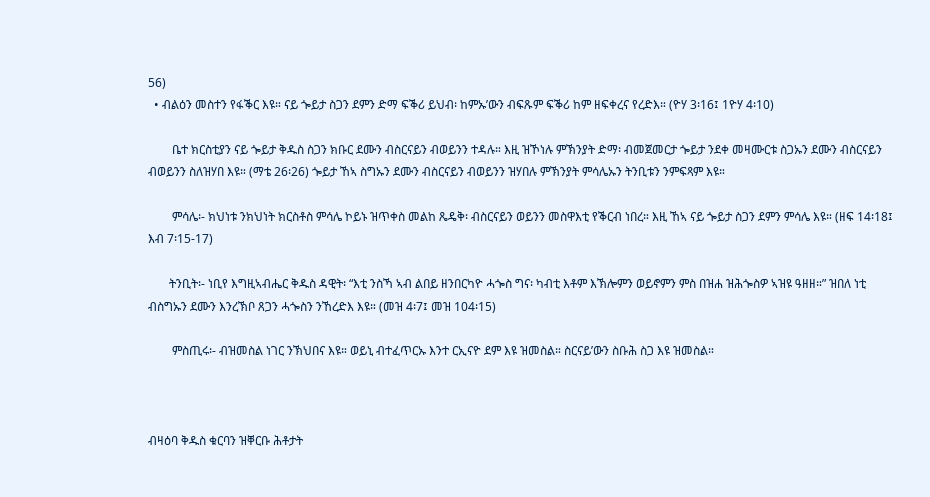56)
  • ብልዕን መስተን የፋቕር እዩ። ናይ ጐይታ ስጋን ደምን ድማ ፍቕሪ ይህብ፡ ከምኡ’ውን ብፍጹም ፍቕሪ ከም ዘፍቀረና የረድእ። (ዮሃ 3፡16፤ 1ዮሃ 4፡10)

        ቤተ ክርስቲያን ናይ ጐይታ ቅዱስ ስጋን ክቡር ደሙን ብስርናይን ብወይንን ተዳሉ። እዚ ዝኾነሉ ምኽንያት ድማ፡ ብመጀመርታ ጐይታ ንደቀ መዛሙርቱ ስጋኡን ደሙን ብስርናይን ብወይንን ስለዝሃበ እዩ። (ማቴ 26፡26) ጐይታ ኸኣ ስግኡን ደሙን ብስርናይን ብወይንን ዝሃበሉ ምኽንያት ምሳሌኡን ትንቢቱን ንምፍጻም እዩ።

        ምሳሌ፡- ክህነቱ ንክህነት ክርስቶስ ምሳሌ ኮይኑ ዝጥቀስ መልከ ጼዴቅ፡ ብስርናይን ወይንን መስዋእቲ የቕርብ ነበረ። እዚ ኸኣ ናይ ጐይታ ስጋን ደምን ምሳሌ እዩ። (ዘፍ 14፡18፤ እብ 7፡15-17)

       ትንቢት፡- ነቢየ እግዚኣብሔር ቅዱስ ዳዊት፡ “እቲ ንስኻ ኣብ ልበይ ዘንበርካዮ ሓጐስ ግና፡ ካብቲ እቶም እኽሎምን ወይኖምን ምስ በዝሐ ዝሕጐስዎ ኣዝዩ ዓዘዘ።” ዝበለ ነቲ ብስግኡን ደሙን እንረኽቦ ጸጋን ሓጐስን ንኸረድእ እዩ። (መዝ 4፡7፤ መዝ 104፡15)

        ምስጢሩ፡- ብዝመስል ነገር ንኽህበና እዩ። ወይኒ ብተፈጥርኡ እንተ ርኢናዮ ደም እዩ ዝመስል። ስርናይ’ውን ስቡሕ ስጋ እዩ ዝመስል።



ብዛዕባ ቅዱስ ቁርባን ዝቐርቡ ሕቶታት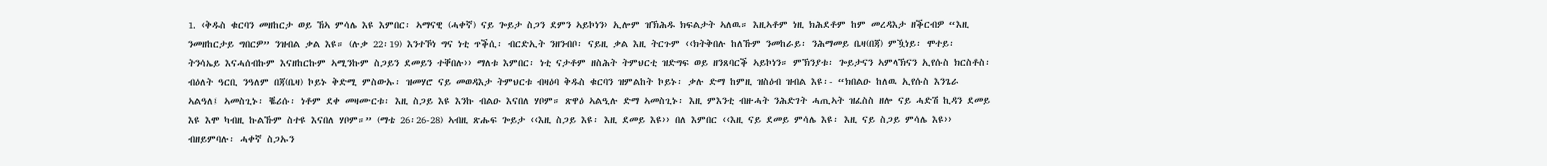1. ‹ቅዱስ ቁርባን መዘከርታ ወይ ኸኣ ምሳሌ እዩ እምበር፡ ኣማናዊ (ሓቀኛ) ናይ ጐይታ ስጋን ደምን ኣይኮነን› ኢሎም ዝኽሕዱ ክፍልታት ኣለዉ። እዚኣቶም ነዚ ክሕደቶም ከም መረዳእታ ዘቕርብዎ “እዚ ንመዘከርታይ ግበርዎ” ንዝብል ቃል እዩ። (ሉቃ 22፡19) እንተኾነ ግና ነቲ ጥቕሲ፡ ብርድኢት ንዘንብቦ፡ ናይዚ ቃል እዚ ትርጉም ‹‹ክትቅበሉ ከለኹም ንመከራይ፡ ንሕማመይ ቤዛ(በጃ) ምዃነይ፡ ሞተይ፡ ትንሳኤይ እናሓሰብኩም እናዘከርኩም ኣሚንኩም ስጋይን ደመይን ተቐበሉ›› ማለቱ እምበር፡ ነቲ ናታቶም ዘስሕት ትምህርቲ ዝድግፍ ወይ ዘንጸባርቕ ኣይኮነን። ምኽንያቱ፡ ጐይታናን ኣምላኽናን ኢየሱስ ክርስቶስ፡ ብዕለት ዓርቢ ንዓለም በጃ(ቤዛ) ኮይኑ ቅድሚ ምስውኡ፡ ዝመሃሮ ናይ መወዳእታ ትምህርቱ ብዛዕባ ቅዱስ ቁርባን ዝምልከት ኮይኑ፡ ቃሉ ድማ ከምዚ ዝስዕብ ዝብል እዩ፡- “ክበልዑ ከለዉ ኢየሱስ እንጌራ ኣልዓለ፤ ኣመስጊኑ፡ ቘሪሱ፡ ነቶም ደቀ መዛሙርቱ፡ እዚ ስጋይ እዩ እንኩ ብልዑ እናበለ ሃቦም። ጽዋዕ ኣልዒሉ ድማ ኣመስጊኑ፡ እዚ ምእንቲ ብዙሓት ንሕድገት ሓጢኣት ዝፈስስ ዘሎ ናይ ሓድሽ ኪዳን ደመይ እዩ እሞ ካብዚ ኩልኹም ስተዩ እናበለ ሃቦም።” (ማቴ 26፡26-28) ኣብዚ ጽሑፍ ጐይታ ‹‹እዚ ስጋይ እዩ፡ እዚ ደመይ እዩ›› በለ እምበር ‹‹እዚ ናይ ደመይ ምሳሌ እዩ፡ እዚ ናይ ስጋይ ምሳሌ እዩ›› ብዘይምባሉ፡ ሓቀኛ ስጋኡን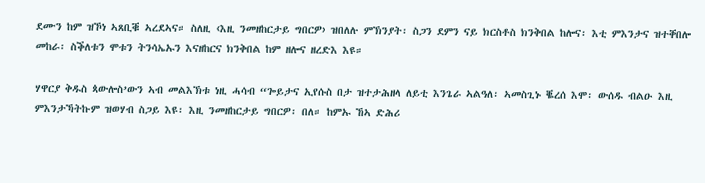ደሙን ከም ዝኾነ ኣጸቢቑ ኣረደኣና። ስለዚ ‹እዚ ንመዘከርታይ ግበርዎ› ዝበለሉ ምኽንያት፡ ስጋን ደምን ናይ ክርስቶስ ክንቅበል ከሎና፡ እቲ ምእንታና ዝተቐበሎ መከራ፡ ስቕለቱን ሞቱን ትንሳኤኡን እናዘከርና ክንቅበል ከም ዘሎና ዘረድእ እዩ።

ሃዋርያ ቅዱስ ጳውሎስ’ውን ኣብ መልእኽቱ ነዚ ሓሳብ “ጐይታና ኢየሱስ በታ ዝተታሕዘላ ለይቲ እንጌራ ኣልዓለ፡ ኣመስጊኑ ቘረሰ እሞ፡ ውሰዱ ብልዑ እዚ ምእንታኻትኩም ዝወሃብ ስጋይ እዩ፡ እዚ ንመዘከርታይ ግበርዎ፡ በለ። ከምኡ ኸኣ ድሕሪ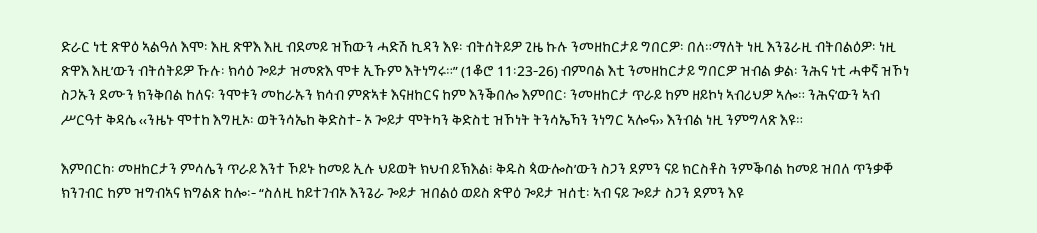ድራር ነቲ ጽዋዕ ኣልዓለ እሞ፡ እዚ ጽዋእ እዚ ብደመይ ዝኸውን ሓድሽ ኪዳን እዩ፡ ብትሰትይዎ ጊዜ ኩሉ ንመዘከርታይ ግበርዎ፡ በለ።ማለት ነዚ እንጌራዚ ብትበልዕዎ፡ ነዚ ጽዋእ እዚ’ውን ብትሰትይዎ ኹሉ፡ ክሳዕ ጐይታ ዝመጽእ ሞቱ ኢኹም እትነግሩ።” (1ቆሮ 11፡23-26) ብምባል እቲ ንመዘከርታይ ግበርዎ ዝብል ቃል፡ ንሕና ነቲ ሓቀኛ ዝኾነ ስጋኡን ደሙን ክንቅበል ከለና፡ ንሞቱን መከራኡን ክሳብ ምጽኣቱ እናዘከርና ከም እንቕበሎ እምበር፡ ንመዘከርታ ጥራይ ከም ዘይኮነ ኣብሪህዎ ኣሎ። ንሕና’ውን ኣብ ሥርዓተ ቅዳሴ ‹‹ንዜኑ ሞተከ እግዚኦ፡ ወትንሳኤከ ቅድስተ- ኦ ጐይታ ሞትካን ቅድስቲ ዝኾነት ትንሳኤኻን ንነግር ኣሎና›› እንብል ነዚ ንምግላጽ እዩ።

እምበርከ፡ መዘከርታን ምሳሌን ጥራይ እንተ ኾይኑ ከመይ ኢሉ ህይወት ክህብ ይኽእል፧ ቅዱስ ጳውሎስ’ውን ስጋን ደምን ናይ ክርስቶስ ንምቕባል ከመይ ዝበለ ጥንቃቐ ክንገብር ከም ዝግብኣና ክግልጽ ከሎ፡- “ስለዚ ከይተገብኦ እንጌራ ጐይታ ዝበልዕ ወይስ ጽዋዕ ጐይታ ዝሰቲ፡ ኣብ ናይ ጐይታ ስጋን ደምን እዩ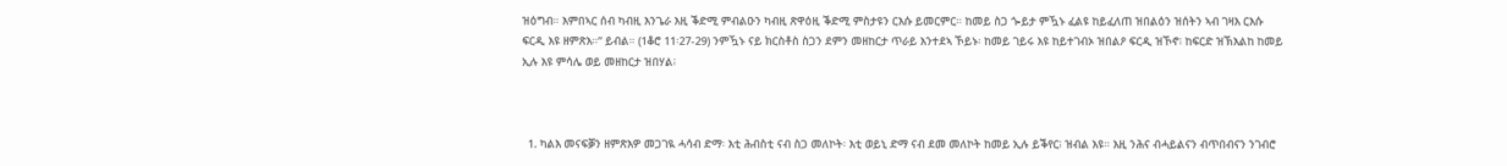ዝዕግብ። እምበኣር ሰብ ካብዚ እንጌራ እዚ ቕድሚ ምብልዑን ካብዚ ጽዋዕዚ ቕድሚ ምስታዩን ርእሱ ይመርምር። ከመይ ስጋ ጐይታ ምዃኑ ፈልዩ ከይፈለጠ ዝበልዕን ዝሰትን ኣብ ገዛእ ርእሱ ፍርዲ እዩ ዘምጽእ።” ይብል። (1ቆሮ 11፡27-29) ንምዃኑ ናይ ክርስቶስ ስጋን ደምን መዘከርታ ጥራይ እንተደኣ ኾይኑ፡ ከመይ ገይሩ እዩ ከይተገብኦ ዝበልዖ ፍርዲ ዝኾኖ፧ ከፍርድ ዝኽእልከ ከመይ ኢሉ እዩ ምሳሌ ወይ መዘከርታ ዝበሃል፧



  1. ካልእ መናፍቓን ዘምጽእዎ መጋገዪ ሓሳብ ድማ፡ እቲ ሕብስቲ ናብ ስጋ መለኮት፡ እቲ ወይኒ ድማ ናብ ደመ መለኮት ከመይ ኢሉ ይቕየር፧ ዝብል እዩ። እዚ ንሕና ብሓይልናን ብጥበብናን ንገብሮ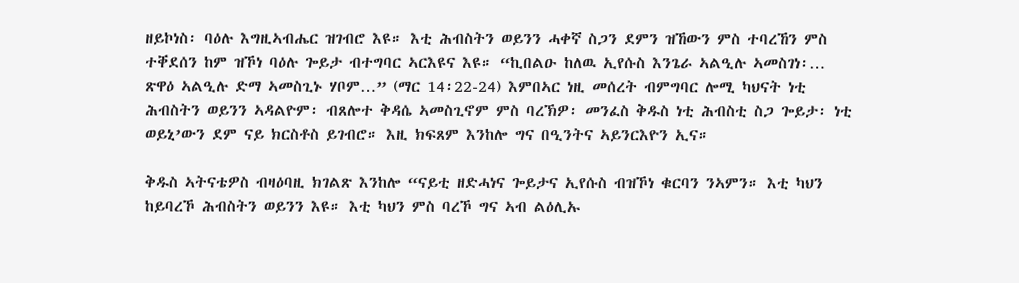ዘይኮነስ፡ ባዕሉ እግዚኣብሔር ዝገብሮ እዩ። እቲ ሕብስትን ወይንን ሓቀኛ ስጋን ደምን ዝኸውን ምስ ተባረኸን ምስ ተቐደሰን ከም ዝኾነ ባዕሉ ጐይታ ብተግባር ኣርእዩና እዩ። “ኪበልዑ ከለዉ ኢየሱስ እንጌራ ኣልዒሉ ኣመስገነ፡… ጽዋዕ ኣልዒሉ ድማ ኣመስጊኑ ሃቦም…” (ማር 14፡22-24) እምበኣር ነዚ መሰረት ብምግባር ሎሚ ካህናት ነቲ ሕብስትን ወይንን ኣዳልዮም፡ ብጸሎተ ቅዳሴ ኣመስጊኖም ምስ ባረኽዎ፡ መንፈስ ቅዱስ ነቲ ሕብስቲ ስጋ ጐይታ፡ ነቲ ወይኒ’ውን ደም ናይ ክርስቶስ ይገብሮ። እዚ ክፍጸም እንከሎ ግና በዒንትና ኣይንርእዮን ኢና።

ቅዱስ ኣትናቴዎስ ብዛዕባዚ ክገልጽ እንከሎ “ናይቲ ዘድሓነና ጐይታና ኢየሱስ ብዝኾነ ቁርባን ንኣምን። እቲ ካህን ከይባረኾ ሕብስትን ወይንን እዩ። እቲ ካህን ምስ ባረኾ ግና ኣብ ልዕሊኡ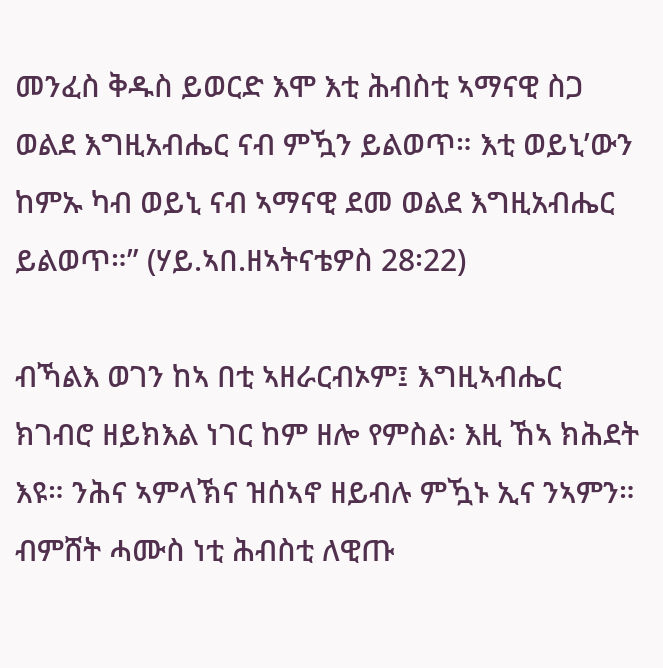መንፈስ ቅዱስ ይወርድ እሞ እቲ ሕብስቲ ኣማናዊ ስጋ ወልደ እግዚአብሔር ናብ ምዃን ይልወጥ። እቲ ወይኒ’ውን ከምኡ ካብ ወይኒ ናብ ኣማናዊ ደመ ወልደ እግዚአብሔር ይልወጥ።” (ሃይ.ኣበ.ዘኣትናቴዎስ 28፡22)

ብኻልእ ወገን ከኣ በቲ ኣዘራርብኦም፤ እግዚኣብሔር ክገብሮ ዘይክእል ነገር ከም ዘሎ የምስል፡ እዚ ኸኣ ክሕደት እዩ። ንሕና ኣምላኽና ዝሰኣኖ ዘይብሉ ምዃኑ ኢና ንኣምን። ብምሸት ሓሙስ ነቲ ሕብስቲ ለዊጡ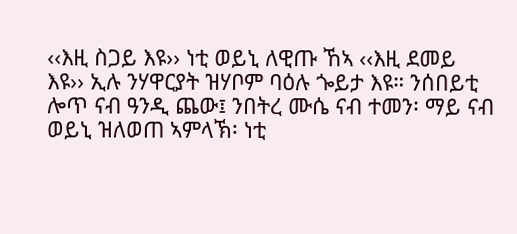‹‹እዚ ስጋይ እዩ›› ነቲ ወይኒ ለዊጡ ኸኣ ‹‹እዚ ደመይ እዩ›› ኢሉ ንሃዋርያት ዝሃቦም ባዕሉ ጐይታ እዩ። ንሰበይቲ ሎጥ ናብ ዓንዲ ጨው፤ ንበትረ ሙሴ ናብ ተመን፡ ማይ ናብ ወይኒ ዝለወጠ ኣምላኽ፡ ነቲ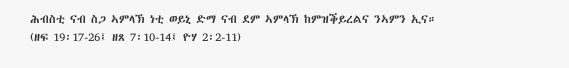ሕብስቲ ናብ ስጋ ኣምላኽ ነቲ ወይኒ ድማ ናብ ደም ኣምላኽ ከምዝቕይረልና ንኣምን ኢና። (ዘፍ 19፡17-26፤ ዘጸ 7፡10-14፤ ዮሃ 2፡2-11)